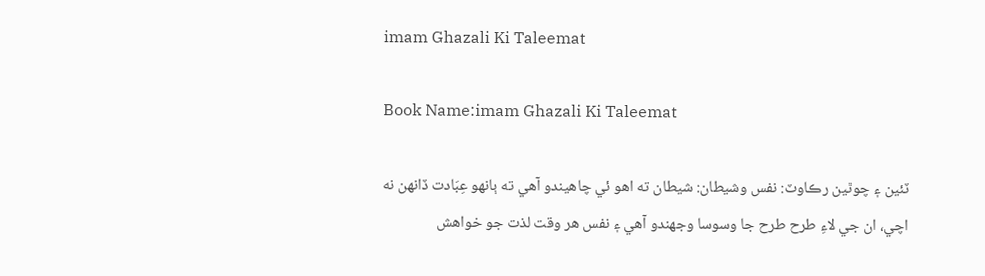imam Ghazali Ki Taleemat

Book Name:imam Ghazali Ki Taleemat

ٽئين ۽ چوٿين رڪاوٽ: نفس وشيطان: شيطان ته اهو ئي چاهيندو آهي ته ٻانهو عِبَادت ڏانهن نه اچي، ان جي لاءِ طرح طرح جا وسوسا وجھندو آهي ۽ نفس هر وقت لذت جو خواهش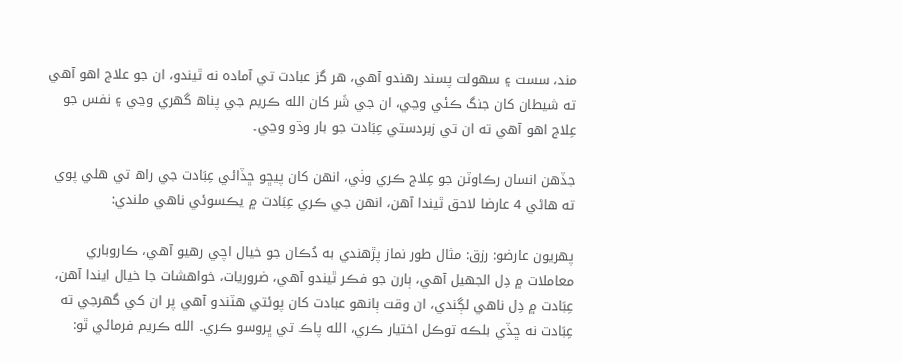مند، سست ۽ سهولت پسند رهندو آهي، هر گز عبادت تي آماده نه ٿيندو، ان جو علاج اهو آهي ته شيطان کان جنگ ڪئي وڃي، ان جي شَر کان الله ڪريم جي پناھ گھري وڃي ۽ نفس جو عِلاج اهو آهي ته ان تي زبردستي عِبَادت جو بار وڌو وڃي۔

جڏهن انسان رڪاوٽن جو عِلاج ڪري وٺي، انهن کان پيڇو ڇڏائي عِبَادت جي راھ تي هلي پوي ته هاڻي 4 عارضا لاحق ٿيندا آهن، انهن جي ڪري عِبَادت ۾ يڪسوئي ناهي ملندي:

پهريون عارضو: رزق: مثال طور نماز پڙھندي به دُڪان جو خيال اچي رهيو آهي، ڪاروباري معاملات ۾ دِل الجهيل آهي، ٻارن جو فڪر ٿيندو آهي، ضروريات، خواهشات جا خيال ايندا آهن، عِبَادت ۾ دِل ناهي لڳندي، ان وقت ٻانهو عبادت کان پوئتي هٽندو آهي پر ان کي گھرجي ته عِبَادت نه ڇڏي بلڪه توڪل اختيار ڪري، الله پاڪ تي ڀروسو ڪري۔ الله ڪريم فرمائي ٿو: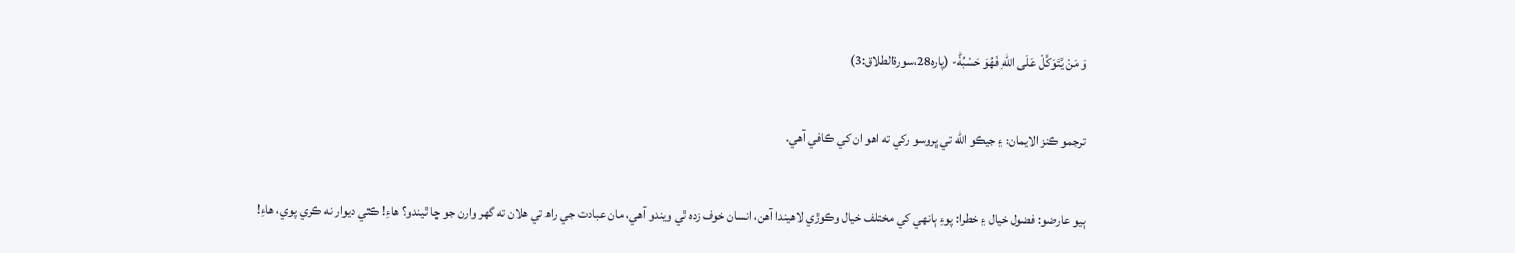وَ مَنْ یَّتَوَكَّلْ عَلَى اللّٰهِ فَهُوَ حَسْبُهٗؕ- (پاره28،سورۃالطلاق:3)

ترجمو ڪنز الايمان: ۽ جيڪو الله تي ڀروسو رکي ته اهو ان کي ڪافي آهي.

ٻيو عارضو: فضول خيال ۽ خطرا: پوءِ ٻانهي کي مختلف خيال وڪوڙي لاهيندا آهن، انسان خوف زده ٿي ويندو آهي، مان عبادت جي راھ تي هلان ته گھر وارن جو ڇا ٿيندو؟ هاءِ! ڪٿي ديوار نه ڪري پوي، هاءِ!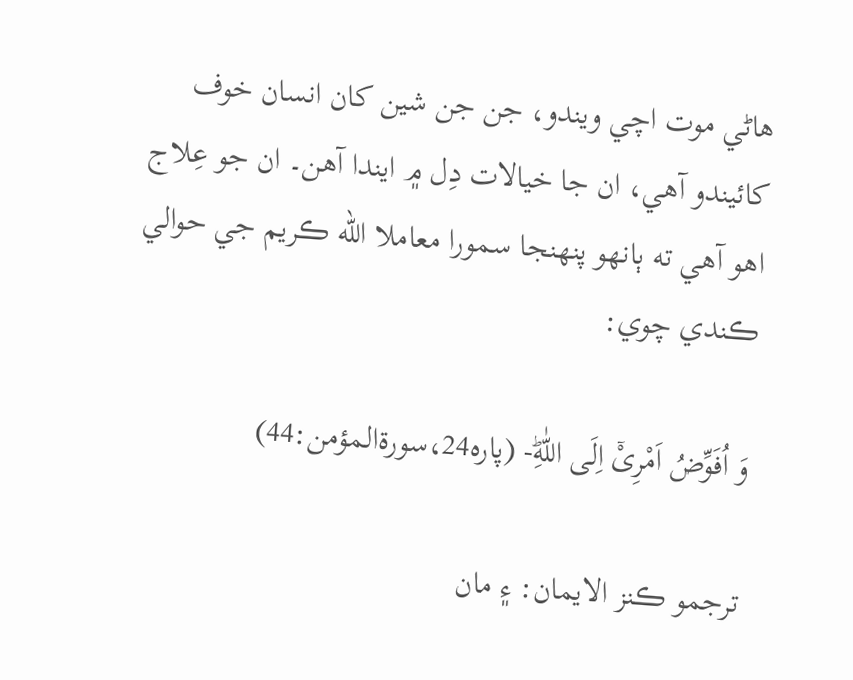هاڻي موت اچي ويندو، جن جن شين کان انسان خوف کائيندو آهي، ان جا خيالات دِل ۾ ايندا آهن۔ ان جو عِلاج اهو آهي ته ٻانهو پنهنجا سمورا معاملا الله ڪريم جي حوالي ڪندي چوي:

وَ اُفَوِّضُ اَمْرِیْۤ اِلَى اللّٰهِؕ- (پاره24،سورۃالمؤمن:44)

ترجمو ڪنز الايمان: ۽ مان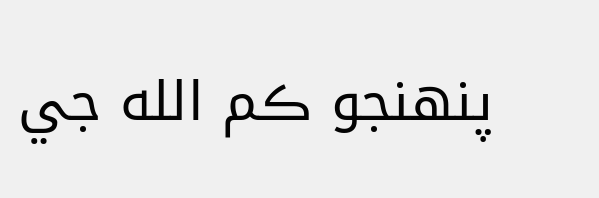پنهنجو ڪم الله جي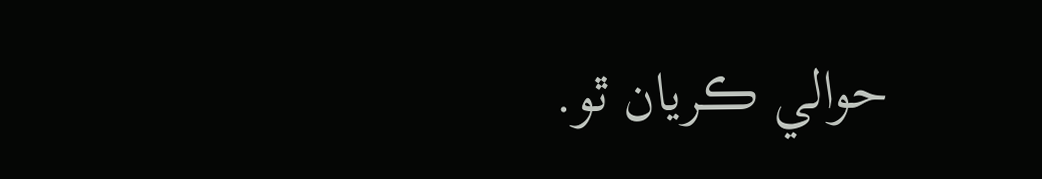حوالي ڪريان ٿو.